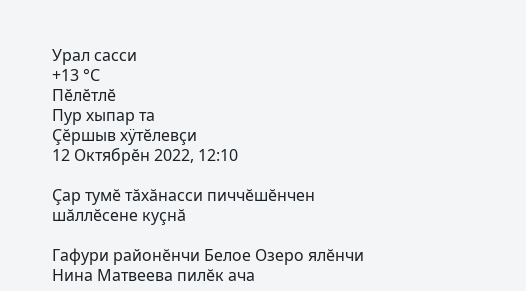Урал сасси
+13 °С
Пӗлӗтлӗ
Пур хыпар та
Çĕршыв хÿтĕлевçи
12 Октябрӗн 2022, 12:10

Çар тумĕ тăхăнасси пиччĕшĕнчен шăллĕсене куçнă

Гафури районĕнчи Белое Озеро ялĕнчи Нина Матвеева пилĕк ача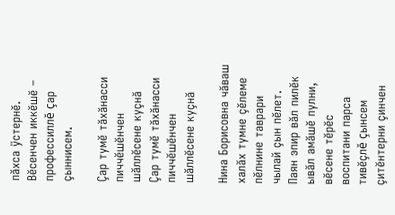пăхса ÿстернĕ. Вĕсенчен иккĕшĕ – профессиллĕ çар çыннисем.

Çар тумĕ тăхăнасси пиччĕшĕнчен шăллĕсене куçнă
Çар тумĕ тăхăнасси пиччĕшĕнчен шăллĕсене куçнă

Нина Борисовна чăваш халăх тумне çĕлеме пĕлнине таврари чылай çын пĕлет. Паян эпир вăл пилĕк ывăл амăшĕ пулни, вĕсене тĕрĕс воспитани парса тивĕçлĕ çынсем çитĕнтерни çинчен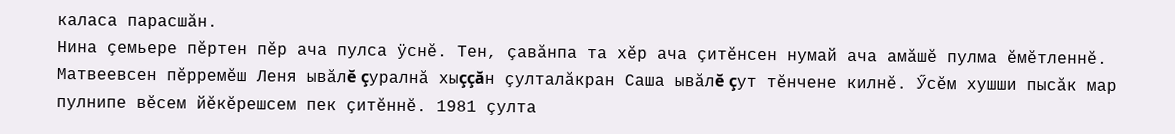каласа парасшăн.
Нина çемьере пĕртен пĕр ача пулса ÿснĕ. Тен, çавăнпа та хĕр ача çитĕнсен нумай ача амăшĕ пулма ĕмĕтленнĕ. Матвеевсен пĕрремĕш Леня ывăлĕ çуралнă хыççăн çулталăкран Саша ывăлĕ çут тĕнчене килнĕ. Ӳсĕм хушши пысăк мар пулнипе вĕсем йĕкĕрешсем пек çитĕннĕ. 1981 çулта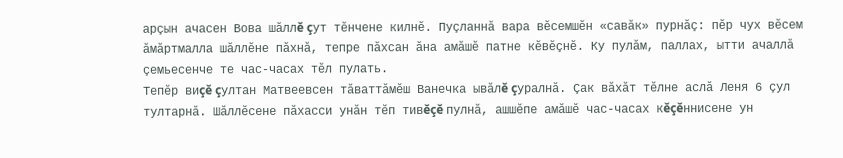арçын ачасен Вова шăллĕ çут тĕнчене килнĕ. Пуçланнă вара вĕсемшĕн «савăк» пурнăç: пĕр чух вĕсем ăмăртмалла шăллĕне пăхнă, тепре пăхсан ăна амăшĕ патне кĕвĕçнĕ. Ку пулăм, паллах, ытти ачаллă çемьесенче те час-часах тĕл пулать.
Тепĕр виçĕ çултан Матвеевсен тăваттăмĕш Ванечка ывăлĕ çуралнă. Çак вăхăт тĕлне аслă Леня 6 çул тултарнă. Шăллĕсене пăхасси унăн тĕп тивĕçĕ пулнă, ашшĕпе амăшĕ час-часах кĕçĕннисене ун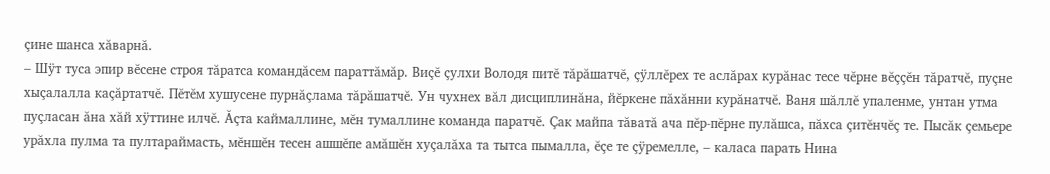çине шанса хăварнă.
– Шÿт туса эпир вĕсене строя тăратса командăсем параттăмăр. Виçĕ çулхи Володя питĕ тăрăшатчĕ, çÿллĕрех те аслăрах курăнас тесе чĕрне вĕççĕн тăратчĕ, пуçне хыçалалла каçăртатчĕ. Пĕтĕм хушусене пурнăçлама тăрăшатчĕ. Ун чухнех вăл дисциплинăна, йĕркене пăхăнни курăнатчĕ. Ваня шăллĕ упаленме, унтан утма пуçласан ăна хăй хÿттине илчĕ. Ăçта каймаллине, мĕн тумаллине команда паратчĕ. Çак майпа тăватă ача пĕр-пĕрне пулăшса, пăхса çитĕнчĕç те. Пысăк çемьере урăхла пулма та пултараймасть, мĕншĕн тесен ашшĕпе амăшĕн хуçалăха та тытса пымалла, ĕçе те çÿремелле, – каласа парать Нина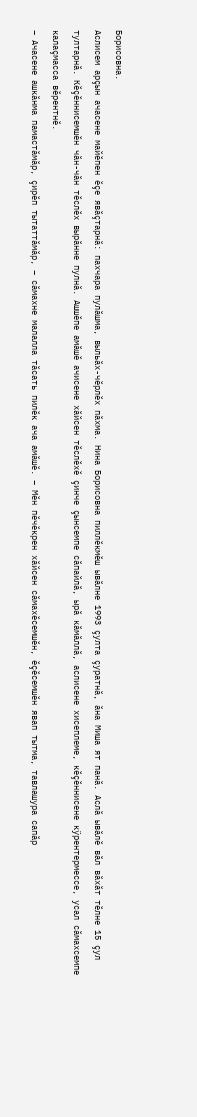Борисовна.
Аслисем арçын ачасене майĕпен ĕçе явăçтарнă: пахчара пулăшма, выльăх-чĕрлĕх пăхма. Нина Борисовна пиллĕкмĕш ывăлне 1993 çулта çуратнă, ăна Миша ят панă. Аслă ывăлĕ вăл вăхăт тĕлне 15 çул тултарнă. Кĕçĕннисемшĕн чăн-чăн тĕслĕх вырăнне пулнă. Ашшĕпе амăшĕ ачисене хăйсен тĕслĕхĕ çинче çынсемпе сăпайлă, ырă кăмăллă, аслисене хисеплеме, кĕçĕннисене кÿрентермессе, усал сăмахсемпе калаçмасса вĕрентнĕ.
– Ачасене ашкăнма памастăмăр, çирĕп тытаттăмăр, – сăмахне малалла тăсать пилĕк ача амăшĕ. – Мĕн пĕчĕкрен хăйсен сăмахĕсемшĕн, ĕçĕсемшĕн явап тытма, тавлашура сапăр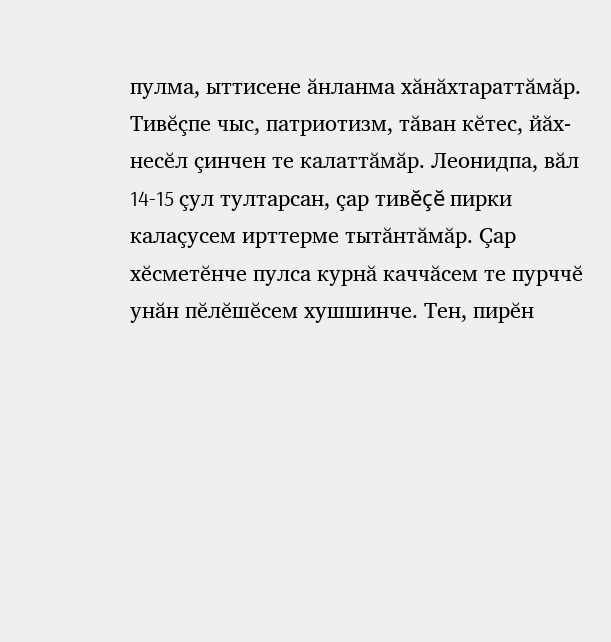пулма, ыттисене ăнланма хăнăхтараттăмăр. Тивĕçпе чыс, патриотизм, тăван кĕтес, йăх-несĕл çинчен те калаттăмăр. Леонидпа, вăл 14-15 çул тултарсан, çар тивĕçĕ пирки калаçусем ирттерме тытăнтăмăр. Çар хĕсметĕнче пулса курнă каччăсем те пурччĕ унăн пĕлĕшĕсем хушшинче. Тен, пирĕн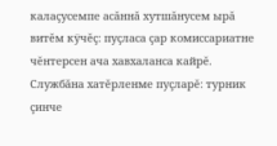калаçусемпе асăннă хутшăнусем ырă витĕм кÿчĕç: пуçласа çар комиссариатне чĕнтерсен ача хавхаланса кайрĕ. Службăна хатĕрленме пуçларĕ: турник çинче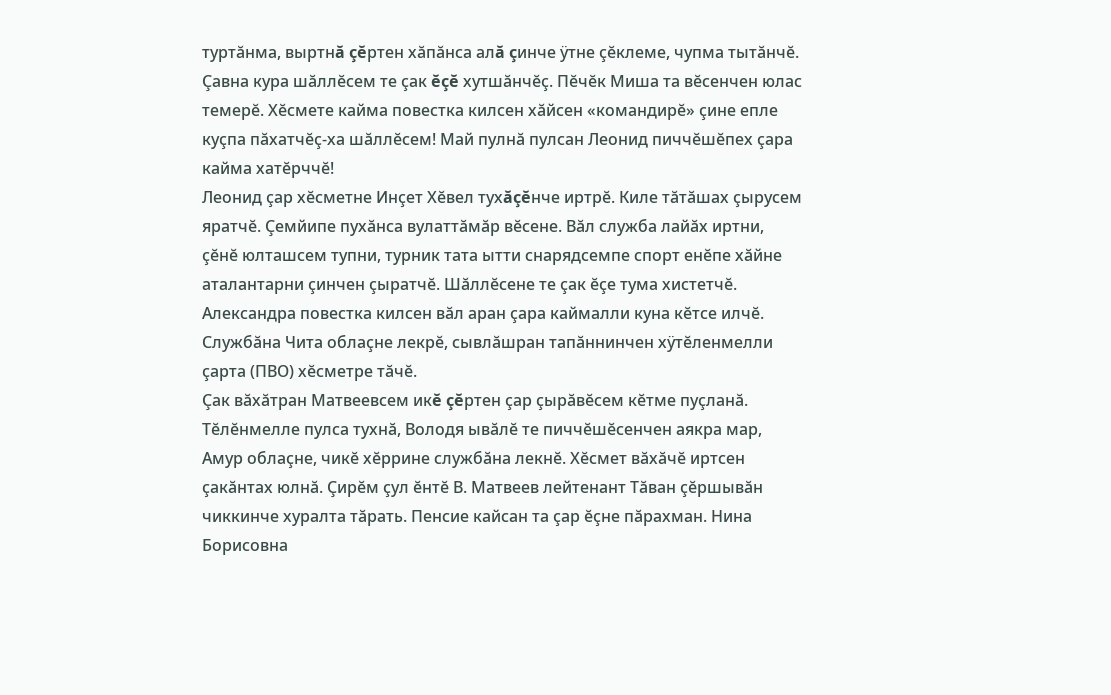туртăнма, выртнă çĕртен хăпăнса алă çинче ÿтне çĕклеме, чупма тытăнчĕ. Çавна кура шăллĕсем те çак ĕçĕ хутшăнчĕç. Пĕчĕк Миша та вĕсенчен юлас темерĕ. Хĕсмете кайма повестка килсен хăйсен «командирĕ» çине епле куçпа пăхатчĕç-ха шăллĕсем! Май пулнă пулсан Леонид пиччĕшĕпех çара кайма хатĕрччĕ!
Леонид çар хĕсметне Инçет Хĕвел тухăçĕнче иртрĕ. Киле тăтăшах çырусем яратчĕ. Çемйипе пухăнса вулаттăмăр вĕсене. Вăл служба лайăх иртни, çĕнĕ юлташсем тупни, турник тата ытти снарядсемпе спорт енĕпе хăйне аталантарни çинчен çыратчĕ. Шăллĕсене те çак ĕçе тума хистетчĕ.
Александра повестка килсен вăл аран çара каймалли куна кĕтсе илчĕ. Службăна Чита облаçне лекрĕ, сывлăшран тапăннинчен хÿтĕленмелли çарта (ПВО) хĕсметре тăчĕ.
Çак вăхăтран Матвеевсем икĕ çĕртен çар çырăвĕсем кĕтме пуçланă. Тĕлĕнмелле пулса тухнă, Володя ывăлĕ те пиччĕшĕсенчен аякра мар, Амур облаçне, чикĕ хĕррине службăна лекнĕ. Хĕсмет вăхăчĕ иртсен çакăнтах юлнă. Çирĕм çул ĕнтĕ В. Матвеев лейтенант Тăван çĕршывăн чиккинче хуралта тăрать. Пенсие кайсан та çар ĕçне пăрахман. Нина Борисовна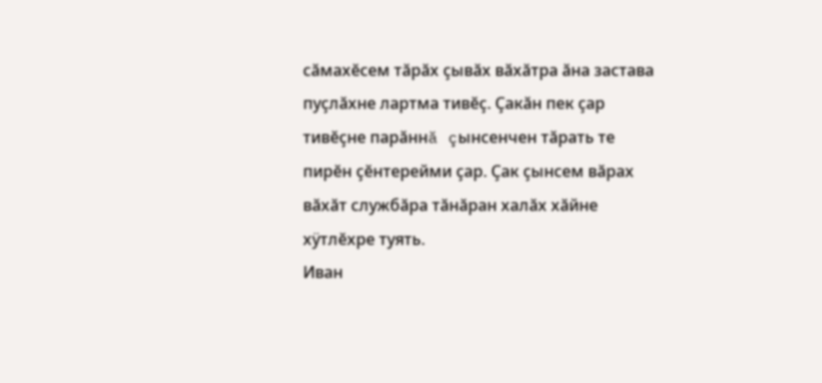сăмахĕсем тăрăх çывăх вăхăтра ăна застава пуçлăхне лартма тивĕç. Çакăн пек çар тивĕçне парăннă çынсенчен тăрать те пирĕн çĕнтерейми çар. Çак çынсем вăрах вăхăт службăра тăнăран халăх хăйне хÿтлĕхре туять.
Иван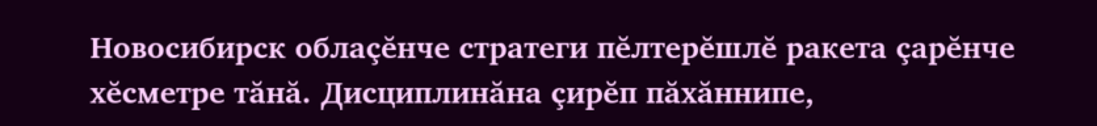Новосибирск облаçĕнче стратеги пĕлтерĕшлĕ ракета çарĕнче хĕсметре тăнă. Дисциплинăна çирĕп пăхăннипе,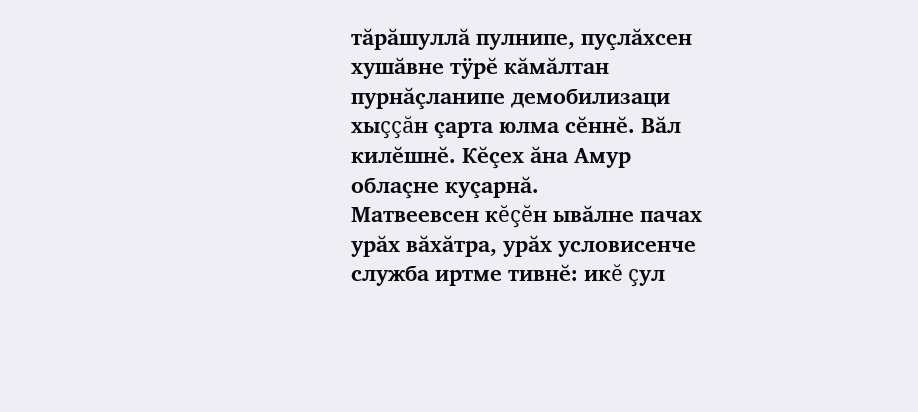тăрăшуллă пулнипе, пуçлăхсен хушăвне тÿрĕ кăмăлтан пурнăçланипе демобилизаци хыççăн çарта юлма сĕннĕ. Вăл килĕшнĕ. Кĕçех ăна Амур облаçне куçарнă.
Матвеевсен кĕçĕн ывăлне пачах урăх вăхăтра, урăх условисенче служба иртме тивнĕ: икĕ çул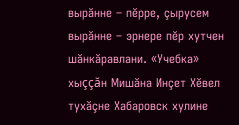вырăнне – пĕрре, çырусем вырăнне – эрнере пĕр хутчен шăнкăравлани. «Учебка» хыççăн Мишăна Инçет Хĕвел тухăçне Хабаровск хулине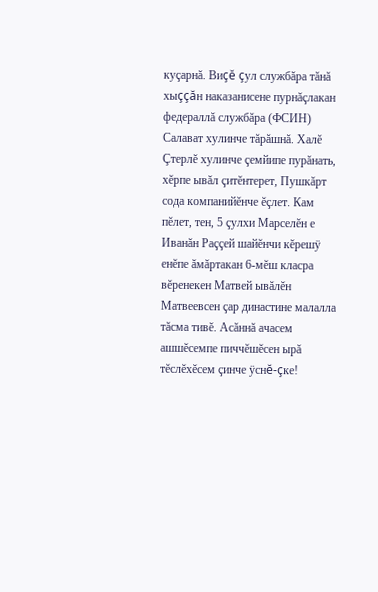куçарнă. Виçĕ çул службăра тăнă хыççăн наказанисене пурнăçлакан федераллă службăра (ФСИН) Салават хулинче тăрăшнă. Халĕ Çтерлĕ хулинче çемйипе пурăнать, хĕрпе ывăл çитĕнтерет, Пушкăрт сода компанийĕнче ĕçлет. Кам пĕлет, тен, 5 çулхи Марселĕн е Иванăн Раççей шайĕнчи кĕрешÿ енĕпе ăмăртакан 6-мĕш класра вĕренекен Матвей ывăлĕн Матвеевсен çар династине малалла тăсма тивĕ. Асăннă ачасем ашшĕсемпе пиччĕшĕсен ырă тĕслĕхĕсем çинче ÿснĕ-çке!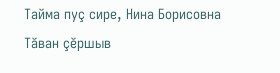Тайма пуç сире, Нина Борисовна Тăван çĕршыв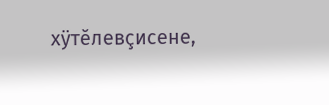хÿтĕлевçисене,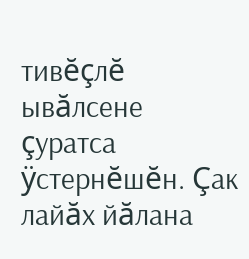тивĕçлĕ ывăлсене çуратса ÿстернĕшĕн. Çак лайăх йăлана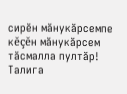сирĕн мăнукăрсемпе кĕçĕн мăнукăрсем тăсмалла пултăр!
Талига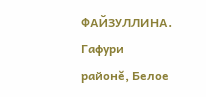ФАЙЗУЛЛИНА.
Гафури районĕ, Белое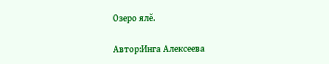Озеро ялĕ.

Автор:Инга Алексеева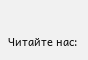Читайте нас: